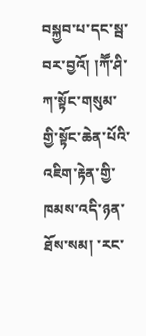བསྐྱབ་པ་དང་སྦ་བར་བྱའོ། །ཀཽ་ཤི་ཀ་སྟོང་གསུམ་གྱི་སྟོང་ཆེན་པོའི་འཇིག་རྟེན་གྱི་ཁམས་འདི་ཉན་ཐོས་སམ། ་རང་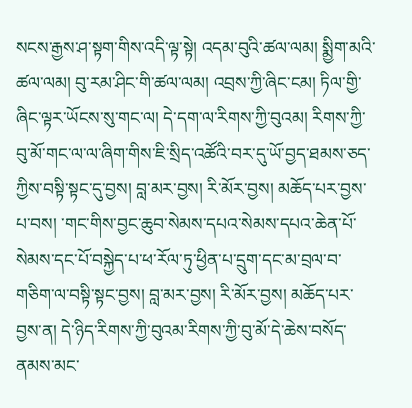སངས་རྒྱས་ཤ་སྟག་གིས་འདི་ལྟ་སྟེ། འདམ་བུའི་ཚལ་ལམ། སྨྱིག་མའི་ཚལ་ལམ། བུ་རམ་ཤིང་གི་ཚལ་ལམ། འབྲས་ཀྱི་ཞིང་ངམ། ཏིལ་གྱི་ཞིང་ལྟར་ཡོངས་སུ་གང་ལ། དེ་དག་ལ་རིགས་ཀྱི་བུའམ། རིགས་ཀྱི་བུ་མོ་གང་ལ་ལ་ཞིག་གིས་ཇི་སྲིད་འཚོའི་བར་དུ་ཡོ་བྱད་ཐམས་ཅད་ཀྱིས་བསྟི་སྟང་དུ་བྱས། བླ་མར་བྱས། རི་མོར་བྱས། མཆོད་པར་བྱས་པ་བས། ་གང་གིས་བྱང་ཆུབ་སེམས་དཔའ་སེམས་དཔའ་ཆེན་པོ་སེམས་དང་པོ་བསྐྱེད་པ་ཕ་རོལ་ཏུ་ཕྱིན་པ་དྲུག་དང་མ་བྲལ་བ་གཅིག་ལ་བསྟི་སྟང་བྱས། བླ་མར་བྱས། རི་མོར་བྱས། མཆོད་པར་བྱས་ན། དེ་ཉིད་རིགས་ཀྱི་བུའམ་རིགས་ཀྱི་བུ་མོ་དེ་ཆེས་བསོད་ནམས་མང་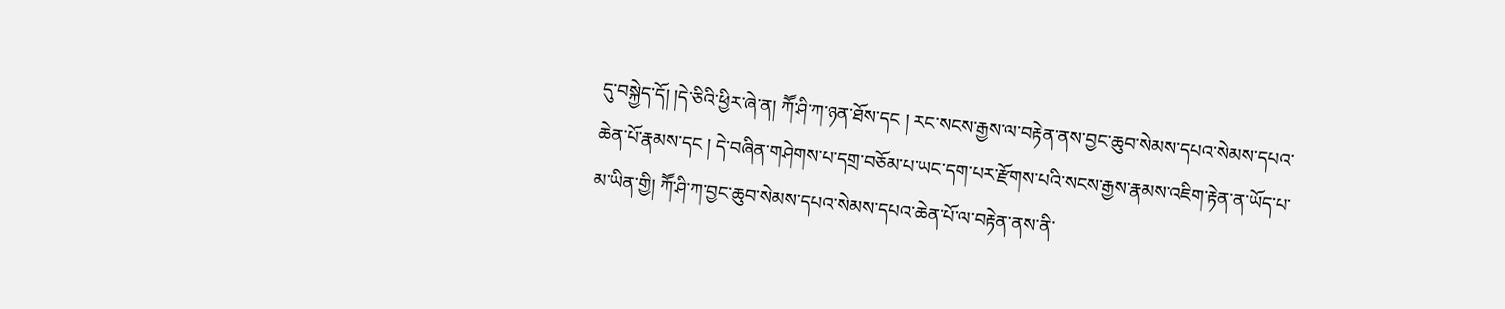དུ་བསྐྱེད་དོ། །དེ་ཅིའི་ཕྱིར་ཞེ་ན། ཀཽ་ཤི་ཀ་ཉན་ཐོས་དང ། རང་སངས་རྒྱས་ལ་བརྟེན་ནས་བྱང་ཆུབ་སེམས་དཔའ་སེམས་དཔའ་ཆེན་པོ་རྣམས་དང ། དེ་བཞིན་གཤེགས་པ་དགྲ་བཅོམ་པ་ཡང་དག་པར་རྫོགས་པའི་སངས་རྒྱས་རྣམས་འཇིག་རྟེན་ན་ཡོད་པ་མ་ཡིན་གྱི། ཀཽ་ཤི་ཀ་བྱང་ཆུབ་སེམས་དཔའ་སེམས་དཔའ་ཆེན་པོ་ལ་བརྟེན་ནས་ནི་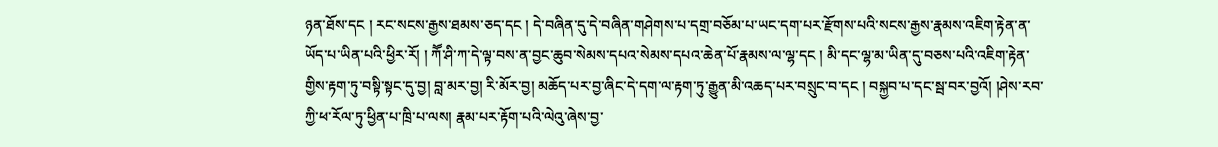ཉན་ཐོས་དང ། རང་སངས་རྒྱས་ཐམས་ཅད་དང ། དེ་བཞིན་དུ་དེ་བཞིན་གཤེགས་པ་དགྲ་བཅོམ་པ་ཡང་དག་པར་རྫོགས་པའི་སངས་རྒྱས་རྣམས་འཇིག་རྟེན་ན་ཡོད་པ་ཡིན་པའི་ཕྱིར་རོ། ། ཀཽ་ཤི་ཀ་དེ་ལྟ་བས་ན་བྱང་ཆུབ་སེམས་དཔའ་སེམས་དཔའ་ཆེན་པོ་རྣམས་ལ་ལྷ་དང ། མི་དང་ལྷ་མ་ཡིན་དུ་བཅས་པའི་འཇིག་རྟེན་གྱིས་རྟག་ཏུ་བསྟི་སྟང་དུ་བྱ། བླ་མར་བྱ། རི་མོར་བྱ། མཆོད་པར་བྱ་ཞིང་དེ་དག་ལ་རྟག་ཏུ་རྒྱུན་མི་འཆད་པར་བསྲུང་བ་དང ། བསྐྱབ་པ་དང་སྦ་བར་བྱའོ། །ཤེས་རབ་ཀྱི་ཕ་རོལ་ཏུ་ཕྱིན་པ་ཁྲི་པ་ལས། རྣམ་པར་རྟོག་པའི་ལེའུ་ཞེས་བྱ་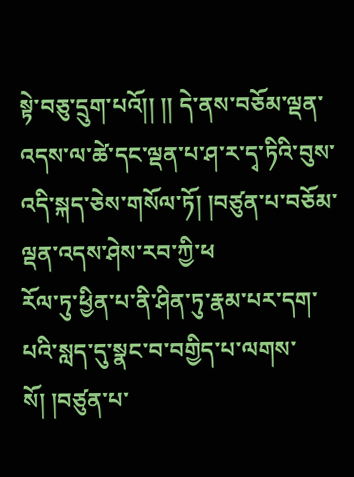སྟེ་བཅུ་དྲུག་པའོ།། །། དེ་ནས་བཅོམ་ལྡན་འདས་ལ་ཚེ་དང་ལྡན་པ་ཤ་ར་དྭ་ཏིའི་བུས་འདི་སྐད་ཅེས་གསོལ་ཏོ། །བཙུན་པ་བཅོམ་ལྡན་འདས་ཤེས་རབ་ཀྱི་ཕ
རོལ་ཏུ་ཕྱིན་པ་ནི་ཤིན་ཏུ་རྣམ་པར་དག་པའི་སླད་དུ་སྣང་བ་བགྱིད་པ་ལགས་སོ། །བཙུན་པ་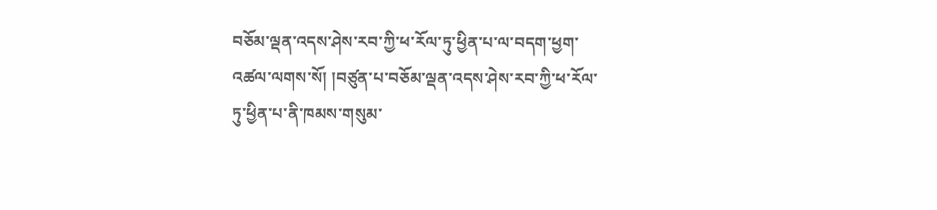བཅོམ་ལྡན་འདས་ཤེས་རབ་ཀྱི་ཕ་རོལ་ཏུ་ཕྱིན་པ་ལ་བདག་ཕྱག་འཚལ་ལགས་སོ། །བཙུན་པ་བཅོམ་ལྡན་འདས་ཤེས་རབ་ཀྱི་ཕ་རོལ་ཏུ་ཕྱིན་པ་ནི་ཁམས་གསུམ་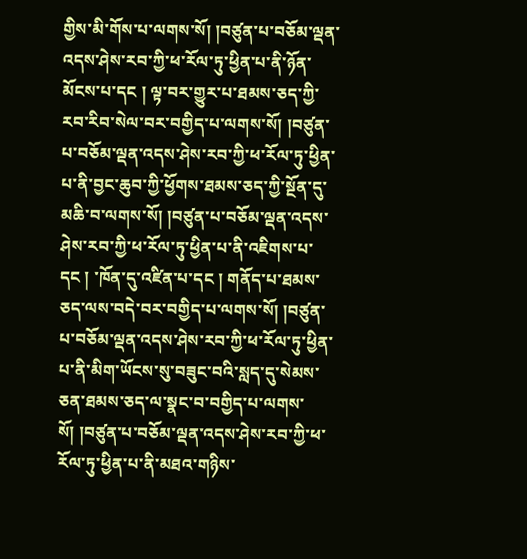གྱིས་མི་གོས་པ་ལགས་སོ། །བཙུན་པ་བཅོམ་ལྡན་འདས་ཤེས་རབ་ཀྱི་ཕ་རོལ་ཏུ་ཕྱིན་པ་ནི་ཉོན་མོངས་པ་དང ། ལྟ་བར་གྱུར་པ་ཐམས་ཅད་ཀྱི་རབ་རིབ་སེལ་བར་བགྱིད་པ་ལགས་སོ། །བཙུན་པ་བཅོམ་ལྡན་འདས་ཤེས་རབ་ཀྱི་ཕ་རོལ་ཏུ་ཕྱིན་པ་ནི་བྱང་ཆུབ་ཀྱི་ཕྱོགས་ཐམས་ཅད་ཀྱི་སྔོན་དུ་མཆི་བ་ལགས་སོ། །བཙུན་པ་བཅོམ་ལྡན་འདས་ཤེས་རབ་ཀྱི་ཕ་རོལ་ཏུ་ཕྱིན་པ་ནི་འཇིགས་པ་དང ། ་ཁོན་དུ་འཛིན་པ་དང ། གནོད་པ་ཐམས་ཅད་ལས་བདེ་བར་བགྱིད་པ་ལགས་སོ། །བཙུན་པ་བཅོམ་ལྡན་འདས་ཤེས་རབ་ཀྱི་ཕ་རོལ་ཏུ་ཕྱིན་པ་ནི་མིག་ཡོངས་སུ་བཟུང་བའི་སླད་དུ་སེམས་ཅན་ཐམས་ཅད་ལ་སྣང་བ་བགྱིད་པ་ལགས་སོ། །བཙུན་པ་བཅོམ་ལྡན་འདས་ཤེས་རབ་ཀྱི་ཕ་རོལ་ཏུ་ཕྱིན་པ་ནི་མཐའ་གཉིས་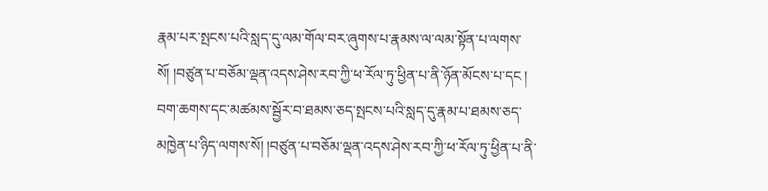རྣམ་པར་སྤངས་པའི་སླད་དུ་ལམ་གོལ་བར་ཞུགས་པ་རྣམས་ལ་ལམ་སྟོན་པ་ལགས་སོ། །བཙུན་པ་བཅོམ་ལྡན་འདས་ཤེས་རབ་ཀྱི་ཕ་རོལ་ཏུ་ཕྱིན་པ་ནི་ཉོན་མོངས་པ་དང ། བག་ཆགས་དང་མཚམས་སྦྱོར་བ་ཐམས་ཅད་སྤངས་པའི་སླད་དུ་རྣམ་པ་ཐམས་ཅད་མཁྱེན་པ་ཉིད་ལགས་སོ། །བཙུན་པ་བཅོམ་ལྡན་འདས་ཤེས་རབ་ཀྱི་ཕ་རོལ་ཏུ་ཕྱིན་པ་ནི་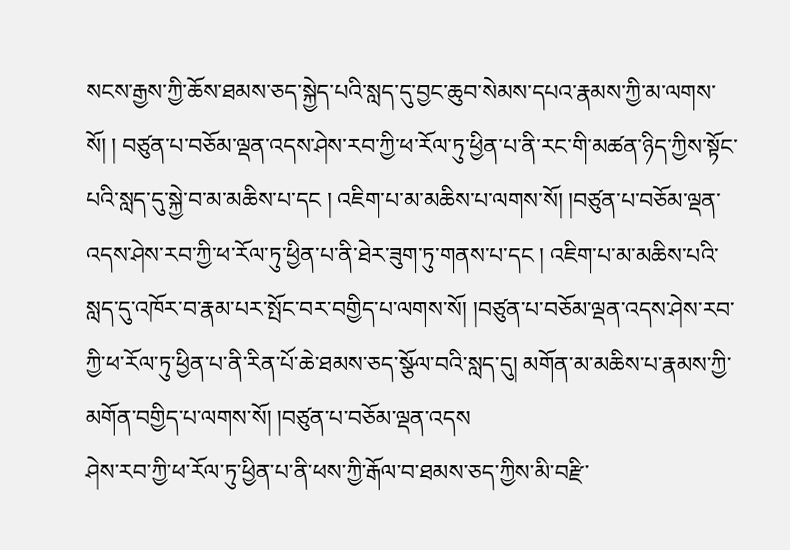སངས་རྒྱས་ཀྱི་ཆོས་ཐམས་ཅད་སྐྱེད་པའི་སླད་དུ་བྱང་ཆུབ་སེམས་དཔའ་རྣམས་ཀྱི་མ་ལགས་སོ། ། བཙུན་པ་བཅོམ་ལྡན་འདས་ཤེས་རབ་ཀྱི་ཕ་རོལ་ཏུ་ཕྱིན་པ་ནི་རང་གི་མཚན་ཉིད་ཀྱིས་སྟོང་པའི་སླད་དུ་སྐྱེ་བ་མ་མཆིས་པ་དང ། འཇིག་པ་མ་མཆིས་པ་ལགས་སོ། །བཙུན་པ་བཅོམ་ལྡན་འདས་ཤེས་རབ་ཀྱི་ཕ་རོལ་ཏུ་ཕྱིན་པ་ནི་ཐེར་ཟུག་ཏུ་གནས་པ་དང ། འཇིག་པ་མ་མཆིས་པའི་སླད་དུ་འཁོར་བ་རྣམ་པར་སྤོང་བར་བགྱིད་པ་ལགས་སོ། །བཙུན་པ་བཅོམ་ལྡན་འདས་ཤེས་རབ་ཀྱི་ཕ་རོལ་ཏུ་ཕྱིན་པ་ནི་རིན་པོ་ཆེ་ཐམས་ཅད་སྩོལ་བའི་སླད་དུ། མགོན་མ་མཆིས་པ་རྣམས་ཀྱི་མགོན་བགྱིད་པ་ལགས་སོ། །བཙུན་པ་བཅོམ་ལྡན་འདས
ཤེས་རབ་ཀྱི་ཕ་རོལ་ཏུ་ཕྱིན་པ་ནི་ཕས་ཀྱི་རྒོལ་བ་ཐམས་ཅད་ཀྱིས་མི་བརྫི་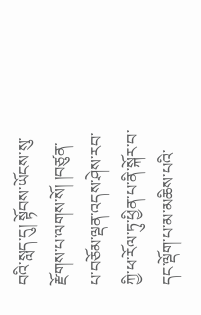བའི་སླད་དུ། སྟོབས་ཡོངས་སུ་རྫོགས་པ་ལགས་སོ། །བཙུན་པ་བཅོམ་ལྡན་འདས་ཤེས་རབ་ཀྱི་ཕ་རོལ་ཏུ་ཕྱིན་པ་ནི་སྐོར་བ་དང་ལྡོག་པ་མ་མཆིས་པའི་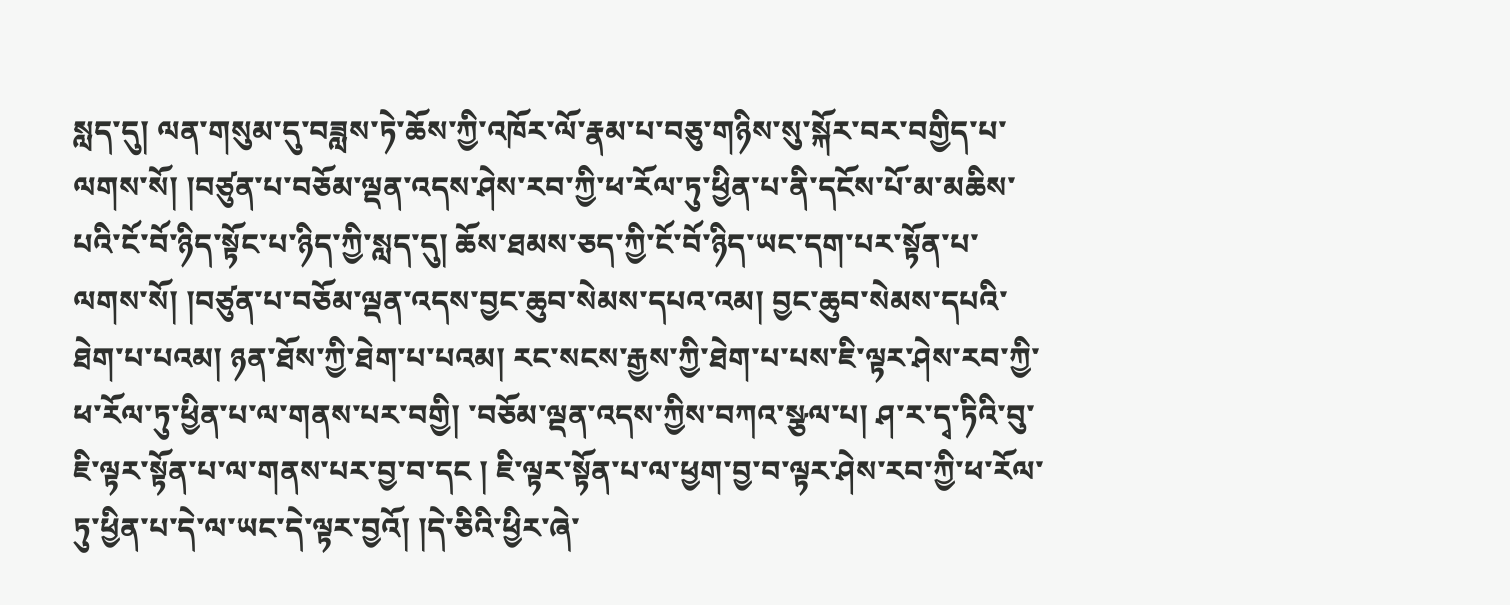སླད་དུ། ལན་གསུམ་དུ་བཟླས་ཏེ་ཆོས་ཀྱི་འཁོར་ལོ་རྣམ་པ་བཅུ་གཉིས་སུ་སྐོར་བར་བགྱིད་པ་ལགས་སོ། །བཙུན་པ་བཅོམ་ལྡན་འདས་ཤེས་རབ་ཀྱི་ཕ་རོལ་ཏུ་ཕྱིན་པ་ནི་དངོས་པོ་མ་མཆིས་པའི་ངོ་བོ་ཉིད་སྟོང་པ་ཉིད་ཀྱི་སླད་དུ། ཆོས་ཐམས་ཅད་ཀྱི་ངོ་བོ་ཉིད་ཡང་དག་པར་སྟོན་པ་ལགས་སོ། །བཙུན་པ་བཅོམ་ལྡན་འདས་བྱང་ཆུབ་སེམས་དཔའ་འམ། བྱང་ཆུབ་སེམས་དཔའི་ཐེག་པ་པའམ། ཉན་ཐོས་ཀྱི་ཐེག་པ་པའམ། རང་སངས་རྒྱས་ཀྱི་ཐེག་པ་པས་ཇི་ལྟར་ཤེས་རབ་ཀྱི་ཕ་རོལ་ཏུ་ཕྱིན་པ་ལ་གནས་པར་བགྱི། ་བཅོམ་ལྡན་འདས་ཀྱིས་བཀའ་སྩལ་པ། ཤ་ར་དྭ་ཏིའི་བུ་ཇི་ལྟར་སྟོན་པ་ལ་གནས་པར་བྱ་བ་དང ། ཇི་ལྟར་སྟོན་པ་ལ་ཕྱག་བྱ་བ་ལྟར་ཤེས་རབ་ཀྱི་ཕ་རོལ་ཏུ་ཕྱིན་པ་དེ་ལ་ཡང་དེ་ལྟར་བྱའོ། །དེ་ཅིའི་ཕྱིར་ཞེ་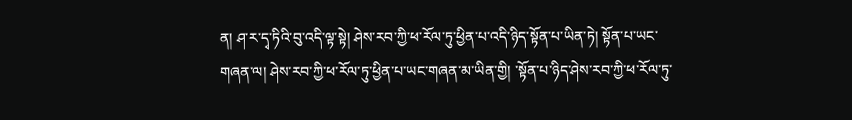ན། ཤ་ར་དྭ་ཏིའི་བུ་འདི་ལྟ་སྟེ། ཤེས་རབ་ཀྱི་ཕ་རོལ་ཏུ་ཕྱིན་པ་འདི་ཉིད་སྟོན་པ་ཡིན་ཏེ། སྟོན་པ་ཡང་གཞན་ལ། ཤེས་རབ་ཀྱི་ཕ་རོལ་ཏུ་ཕྱིན་པ་ཡང་གཞན་མ་ཡིན་གྱི། ་སྟོན་པ་ཉིད་ཤེས་རབ་ཀྱི་ཕ་རོལ་ཏུ་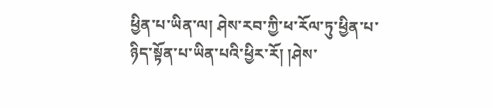ཕྱིན་པ་ཡིན་ལ། ཤེས་རབ་ཀྱི་ཕ་རོལ་ཏུ་ཕྱིན་པ་ཉིད་སྟོན་པ་ཡིན་པའི་ཕྱིར་རོ། །ཤེས་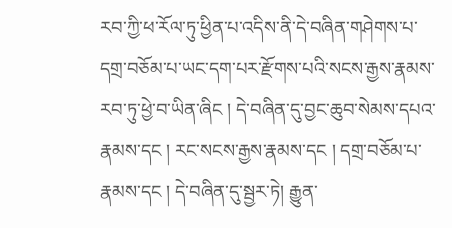རབ་ཀྱི་ཕ་རོལ་ཏུ་ཕྱིན་པ་འདིས་ནི་དེ་བཞིན་གཤེགས་པ་དགྲ་བཅོམ་པ་ཡང་དག་པར་རྫོགས་པའི་སངས་རྒྱས་རྣམས་རབ་ཏུ་ཕྱེ་བ་ཡིན་ཞིང ། དེ་བཞིན་དུ་བྱང་ཆུབ་སེམས་དཔའ་རྣམས་དང ། རང་སངས་རྒྱས་རྣམས་དང ། དགྲ་བཅོམ་པ་རྣམས་དང ། དེ་བཞིན་དུ་སྦྱར་ཏེ། རྒྱུན་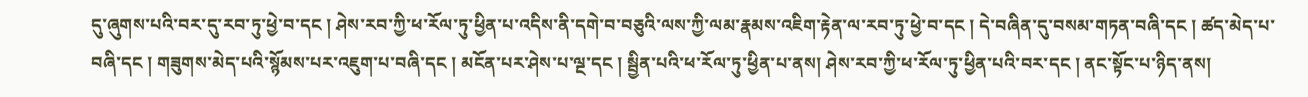དུ་ཞུགས་པའི་བར་དུ་རབ་ཏུ་ཕྱེ་བ་དང ། ཤེས་རབ་ཀྱི་ཕ་རོལ་ཏུ་ཕྱིན་པ་འདིས་ནི་དགེ་བ་བཅུའི་ལས་ཀྱི་ལམ་རྣམས་འཇིག་རྟེན་ལ་རབ་ཏུ་ཕྱེ་བ་དང ། དེ་བཞིན་དུ་བསམ་གཏན་བཞི་དང ། ཚད་མེད་པ་བཞི་དང ། གཟུགས་མེད་པའི་སྙོམས་པར་འཇུག་པ་བཞི་དང ། མངོན་པར་ཤེས་པ་ལྔ་དང ། སྦྱིན་པའི་ཕ་རོལ་ཏུ་ཕྱིན་པ་ནས། ཤེས་རབ་ཀྱི་ཕ་རོལ་ཏུ་ཕྱིན་པའི་བར་དང ། ནང་སྟོང་པ་ཉིད་ནས།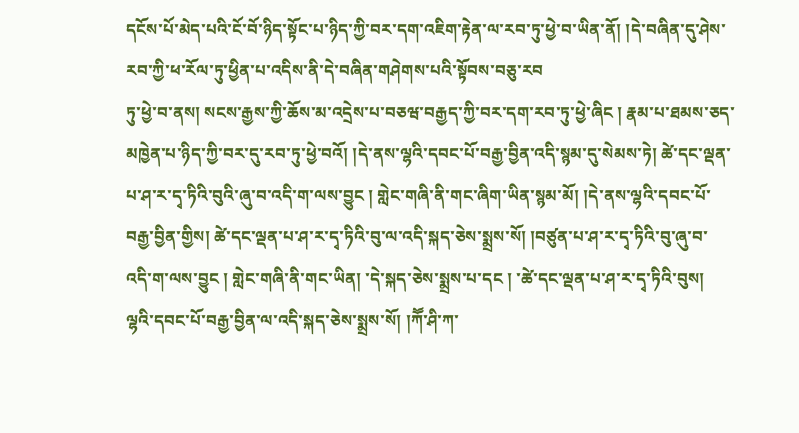དངོས་པོ་མེད་པའི་ངོ་བོ་ཉིད་སྟོང་པ་ཉིད་ཀྱི་བར་དག་འཇིག་རྟེན་ལ་རབ་ཏུ་ཕྱེ་བ་ཡིན་ནོ། །དེ་བཞིན་དུ་ཤེས་རབ་ཀྱི་ཕ་རོལ་ཏུ་ཕྱིན་པ་འདིས་ནི་དེ་བཞིན་གཤེགས་པའི་སྟོབས་བཅུ་རབ
ཏུ་ཕྱེ་བ་ནས། སངས་རྒྱས་ཀྱི་ཆོས་མ་འདྲེས་པ་བཅཝ་བརྒྱད་ཀྱི་བར་དག་རབ་ཏུ་ཕྱེ་ཞིང ། རྣམ་པ་ཐམས་ཅད་མཁྱེན་པ་ཉིད་ཀྱི་བར་དུ་རབ་ཏུ་ཕྱེ་བའོ། །དེ་ནས་ལྷའི་དབང་པོ་བརྒྱ་བྱིན་འདི་སྙམ་དུ་སེམས་ཏེ། ཚེ་དང་ལྡན་པ་ཤ་ར་དྭ་ཏིའི་བུའི་ཞུ་བ་འདི་ག་ལས་བྱུང ། གླེང་གཞི་ནི་གང་ཞིག་ཡིན་སྙམ་མོ། །དེ་ནས་ལྷའི་དབང་པོ་བརྒྱ་བྱིན་གྱིས། ཚེ་དང་ལྡན་པ་ཤ་ར་དྭ་ཏིའི་བུ་ལ་འདི་སྐད་ཅེས་སྨྲས་སོ། །བཙུན་པ་ཤ་ར་དྭ་ཏིའི་བུ་ཞུ་བ་འདི་ག་ལས་བྱུང ། གླེང་གཞི་ནི་གང་ཡིན། ་དེ་སྐད་ཅེས་སྨྲས་པ་དང ། ་ཚེ་དང་ལྡན་པ་ཤ་ར་དྭ་ཏིའི་བུས། ལྷའི་དབང་པོ་བརྒྱ་བྱིན་ལ་འདི་སྐད་ཅེས་སྨྲས་སོ། །ཀཽ་ཤི་ཀ་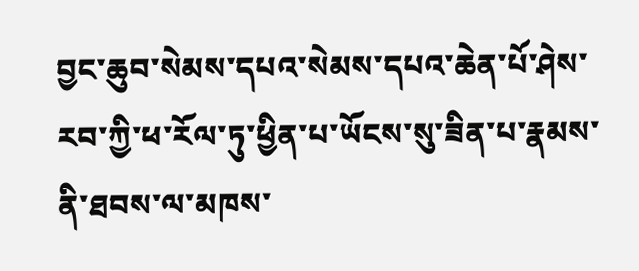བྱང་ཆུབ་སེམས་དཔའ་སེམས་དཔའ་ཆེན་པོ་ཤེས་རབ་ཀྱི་ཕ་རོལ་ཏུ་ཕྱིན་པ་ཡོངས་སུ་ཟིན་པ་རྣམས་ནི་ཐབས་ལ་མཁས་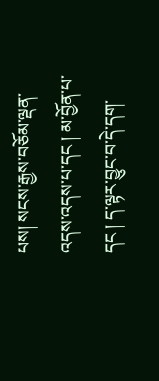པས། སངས་རྒྱས་བཅོམ་ལྡན་འདས་འདས་པ་དང ། མ་བྱོན་པ་དང ། ད་ལྟར་བྱུང་བ་དེ་དག་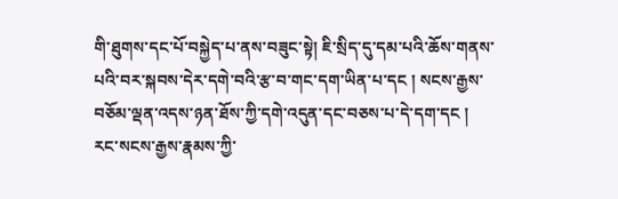གི་ཐུགས་དང་པོ་བསྐྱེད་པ་ནས་བཟུང་སྟེ། ཇི་སྲིད་དུ་དམ་པའི་ཆོས་གནས་པའི་བར་སྐབས་དེར་དགེ་བའི་རྩ་བ་གང་དག་ཡིན་པ་དང ། སངས་རྒྱས་བཅོམ་ལྡན་འདས་ཉན་ཐོས་ཀྱི་དགེ་འདུན་དང་བཅས་པ་དེ་དག་དང ། རང་སངས་རྒྱས་རྣམས་ཀྱི་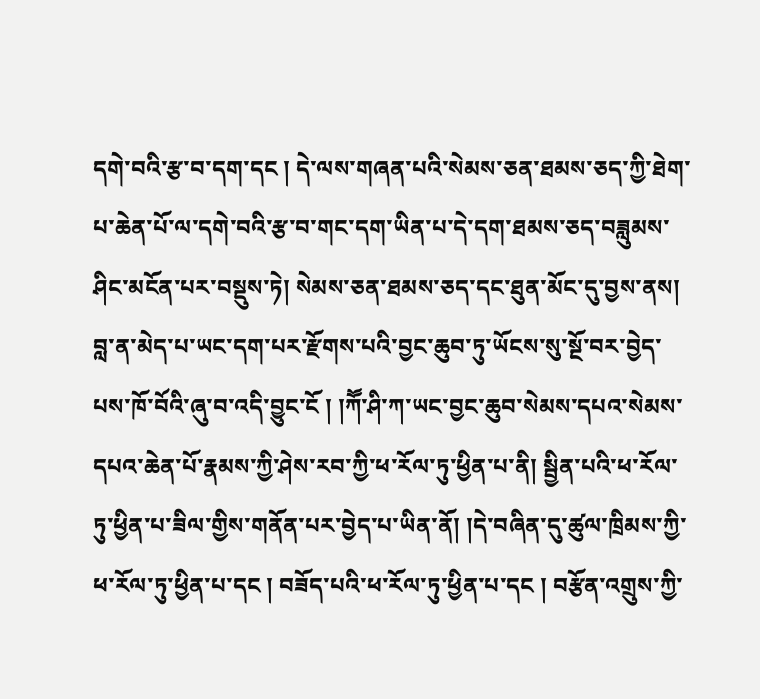དགེ་བའི་རྩ་བ་དག་དང ། དེ་ལས་གཞན་པའི་སེམས་ཅན་ཐམས་ཅད་ཀྱི་ཐེག་པ་ཆེན་པོ་ལ་དགེ་བའི་རྩ་བ་གང་དག་ཡིན་པ་དེ་དག་ཐམས་ཅད་བཟླུམས་ཤིང་མངོན་པར་བསྡུས་ཏེ། སེམས་ཅན་ཐམས་ཅད་དང་ཐུན་མོང་དུ་བྱས་ནས། བླ་ན་མེད་པ་ཡང་དག་པར་རྫོགས་པའི་བྱང་ཆུབ་ཏུ་ཡོངས་སུ་སྔོ་བར་བྱེད་པས་ཁོ་བོའི་ཞུ་བ་འདི་བྱུང་ངོ ། །ཀཽ་ཤི་ཀ་ཡང་བྱང་ཆུབ་སེམས་དཔའ་སེམས་དཔའ་ཆེན་པོ་རྣམས་ཀྱི་ཤེས་རབ་ཀྱི་ཕ་རོལ་ཏུ་ཕྱིན་པ་ནི། སྦྱིན་པའི་ཕ་རོལ་ཏུ་ཕྱིན་པ་ཟིལ་གྱིས་གནོན་པར་བྱེད་པ་ཡིན་ནོ། །དེ་བཞིན་དུ་ཚུལ་ཁྲིམས་ཀྱི་ཕ་རོལ་ཏུ་ཕྱིན་པ་དང ། བཟོད་པའི་ཕ་རོལ་ཏུ་ཕྱིན་པ་དང ། བརྩོན་འགྲུས་ཀྱི་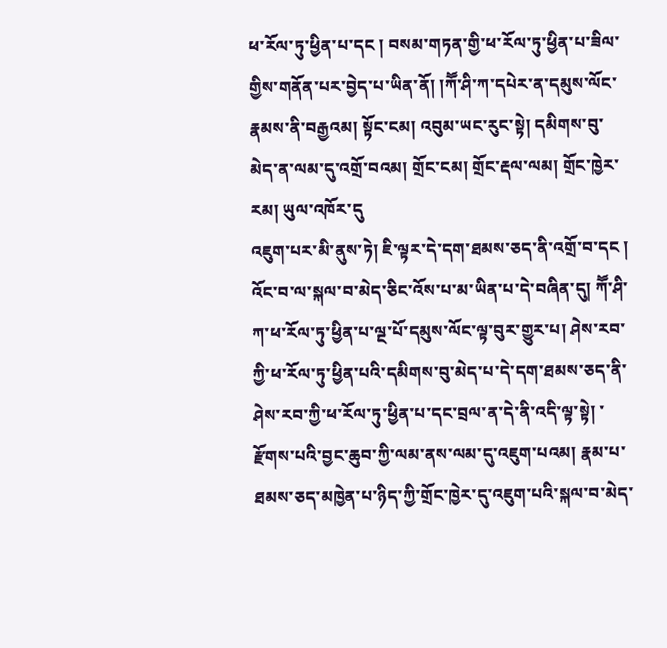ཕ་རོལ་ཏུ་ཕྱིན་པ་དང ། བསམ་གཏན་གྱི་ཕ་རོལ་ཏུ་ཕྱིན་པ་ཟིལ་གྱིས་གནོན་པར་བྱེད་པ་ཡིན་ནོ། །ཀཽ་ཤི་ཀ་དཔེར་ན་དམུས་ལོང་རྣམས་ནི་བརྒྱའམ། སྟོང་ངམ། འབུམ་ཡང་རུང་སྟེ། དམིགས་བུ་མེད་ན་ལམ་དུ་འགྲོ་བའམ། གྲོང་ངམ། གྲོང་རྡལ་ལམ། གྲོང་ཁྱེར་རམ། ཡུལ་འཁོར་དུ
འཇུག་པར་མི་ནུས་ཏེ། ཇི་ལྟར་དེ་དག་ཐམས་ཅད་ནི་འགྲོ་བ་དང ། འོང་བ་ལ་སྐལ་བ་མེད་ཅིང་འོས་པ་མ་ཡིན་པ་དེ་བཞིན་དུ། ཀཽ་ཤི་ཀ་ཕ་རོལ་ཏུ་ཕྱིན་པ་ལྔ་པོ་དམུས་ལོང་ལྟ་བུར་གྱུར་པ། ཤེས་རབ་ཀྱི་ཕ་རོལ་ཏུ་ཕྱིན་པའི་དམིགས་བུ་མེད་པ་དེ་དག་ཐམས་ཅད་ནི་ཤེས་རབ་ཀྱི་ཕ་རོལ་ཏུ་ཕྱིན་པ་དང་བྲལ་ན་དེ་ནི་འདི་ལྟ་སྟེ། ་རྫོགས་པའི་བྱང་ཆུབ་ཀྱི་ལམ་ནས་ལམ་དུ་འཇུག་པའམ། རྣམ་པ་ཐམས་ཅད་མཁྱེན་པ་ཉིད་ཀྱི་གྲོང་ཁྱེར་དུ་འཇུག་པའི་སྐལ་བ་མེད་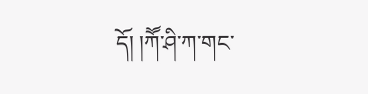དོ། །ཀཽ་ཤི་ཀ་གང་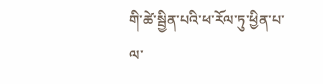གི་ཚེ་སྦྱིན་པའི་ཕ་རོལ་ཏུ་ཕྱིན་པ་ལ་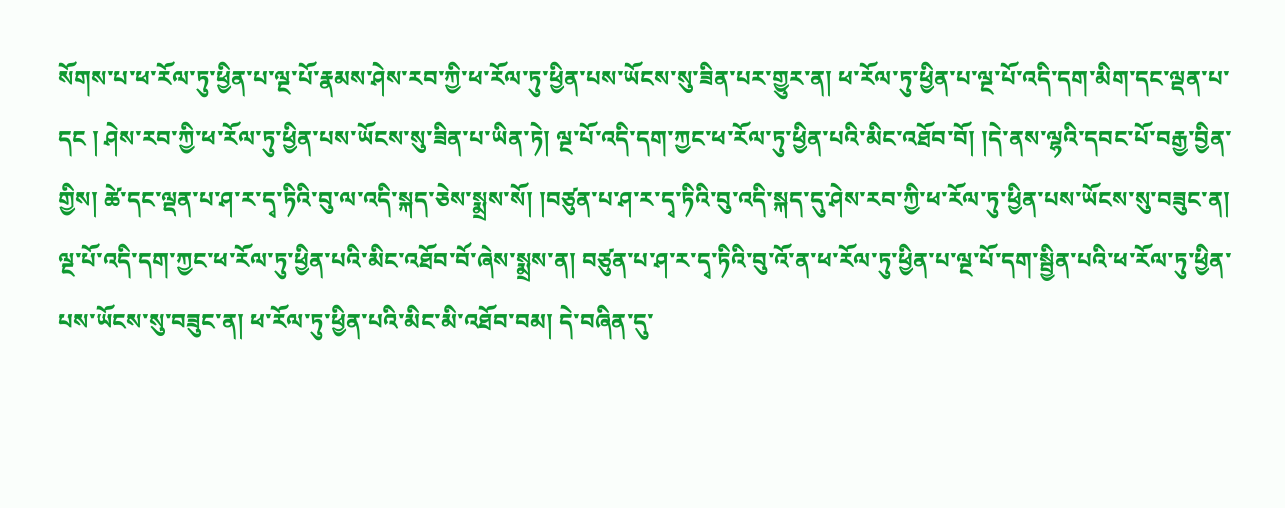སོགས་པ་ཕ་རོལ་ཏུ་ཕྱིན་པ་ལྔ་པོ་རྣམས་ཤེས་རབ་ཀྱི་ཕ་རོལ་ཏུ་ཕྱིན་པས་ཡོངས་སུ་ཟིན་པར་གྱུར་ན། ཕ་རོལ་ཏུ་ཕྱིན་པ་ལྔ་པོ་འདི་དག་མིག་དང་ལྡན་པ་དང ། ཤེས་རབ་ཀྱི་ཕ་རོལ་ཏུ་ཕྱིན་པས་ཡོངས་སུ་ཟིན་པ་ཡིན་ཏེ། ལྔ་པོ་འདི་དག་ཀྱང་ཕ་རོལ་ཏུ་ཕྱིན་པའི་མིང་འཐོབ་བོ། །དེ་ནས་ལྷའི་དབང་པོ་བརྒྱ་བྱིན་གྱིས། ཚེ་དང་ལྡན་པ་ཤ་ར་དྭ་ཏིའི་བུ་ལ་འདི་སྐད་ཅེས་སྨྲས་སོ། །བཙུན་པ་ཤ་ར་དྭ་ཏིའི་བུ་འདི་སྐད་དུ་ཤེས་རབ་ཀྱི་ཕ་རོལ་ཏུ་ཕྱིན་པས་ཡོངས་སུ་བཟུང་ན། ལྔ་པོ་འདི་དག་ཀྱང་ཕ་རོལ་ཏུ་ཕྱིན་པའི་མིང་འཐོབ་བོ་ཞེས་སྨྲས་ན། བཙུན་པ་ཤ་ར་དྭ་ཏིའི་བུ་འོ་ན་ཕ་རོལ་ཏུ་ཕྱིན་པ་ལྔ་པོ་དག་སྦྱིན་པའི་ཕ་རོལ་ཏུ་ཕྱིན་པས་ཡོངས་སུ་བཟུང་ན། ཕ་རོལ་ཏུ་ཕྱིན་པའི་མིང་མི་འཐོབ་བམ། དེ་བཞིན་དུ་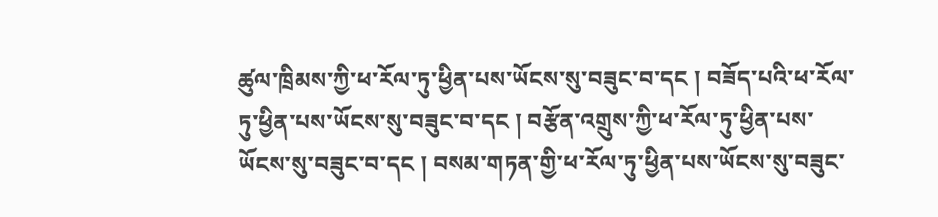ཚུལ་ཁྲིམས་ཀྱི་ཕ་རོལ་ཏུ་ཕྱིན་པས་ཡོངས་སུ་བཟུང་བ་དང ། བཟོད་པའི་ཕ་རོལ་ཏུ་ཕྱིན་པས་ཡོངས་སུ་བཟུང་བ་དང ། བརྩོན་འགྲུས་ཀྱི་ཕ་རོལ་ཏུ་ཕྱིན་པས་ཡོངས་སུ་བཟུང་བ་དང ། བསམ་གཏན་གྱི་ཕ་རོལ་ཏུ་ཕྱིན་པས་ཡོངས་སུ་བཟུང་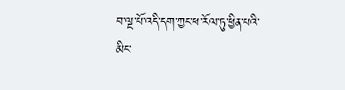བ་ལྔ་པོ་འདི་དག་ཀྱང་ཕ་རོལ་ཏུ་ཕྱིན་པའི་མིང་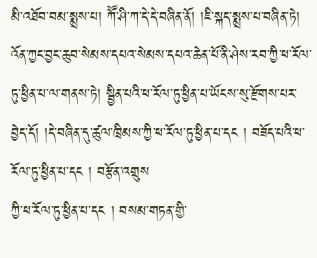མི་འཐོབ་བམ་སྨྲས་པ། ཀཽ་ཤི་ཀ་དེ་དེ་བཞིན་ནོ། །ཇི་སྐད་སྨྲས་པ་བཞིན་ཏེ། འོན་ཀྱང་བྱང་ཆུབ་སེམས་དཔའ་སེམས་དཔའ་ཆེན་པོ་ནི་ཤེས་རབ་ཀྱི་ཕ་རོལ་ཏུ་ཕྱིན་པ་ལ་གནས་ཏེ། སྦྱིན་པའི་ཕ་རོལ་ཏུ་ཕྱིན་པ་ཡོངས་སུ་རྫོགས་པར་བྱེད་དོ། །དེ་བཞིན་དུ་ཚུལ་ཁྲིམས་ཀྱི་ཕ་རོལ་ཏུ་ཕྱིན་པ་དང ། བཟོད་པའི་ཕ་རོལ་ཏུ་ཕྱིན་པ་དང ། བརྩོན་འགྲུས
ཀྱི་ཕ་རོལ་ཏུ་ཕྱིན་པ་དང ། བསམ་གཏན་གྱི་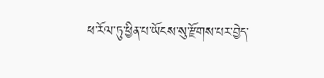ཕ་རོལ་ཏུ་ཕྱིན་པ་ཡོངས་སུ་རྫོགས་པར་བྱེད་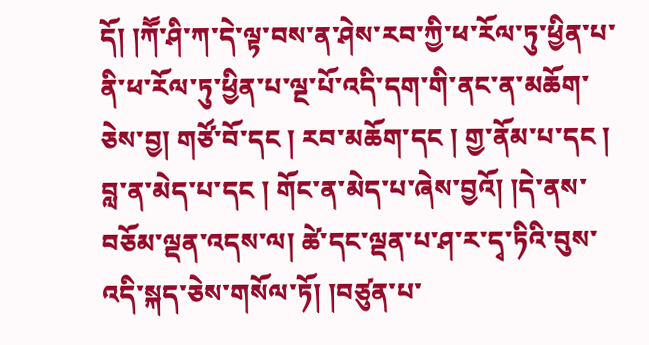དོ། །ཀཽ་ཤི་ཀ་དེ་ལྟ་བས་ན་ཤེས་རབ་ཀྱི་ཕ་རོལ་ཏུ་ཕྱིན་པ་ནི་ཕ་རོལ་ཏུ་ཕྱིན་པ་ལྔ་པོ་འདི་དག་གི་ནང་ན་མཆོག་ཅེས་བྱ། གཙོ་བོ་དང ། རབ་མཆོག་དང ། གྱ་ནོམ་པ་དང ། བླ་ན་མེད་པ་དང ། གོང་ན་མེད་པ་ཞེས་བྱའོ། །དེ་ནས་བཅོམ་ལྡན་འདས་ལ། ཚེ་དང་ལྡན་པ་ཤ་ར་དྭ་ཏིའི་བུས་འདི་སྐད་ཅེས་གསོལ་ཏོ། །བཙུན་པ་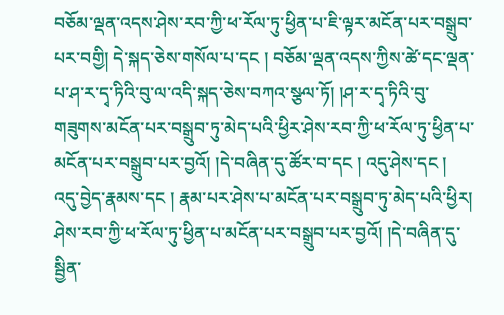བཅོམ་ལྡན་འདས་ཤེས་རབ་ཀྱི་ཕ་རོལ་ཏུ་ཕྱིན་པ་ཇི་ལྟར་མངོན་པར་བསྒྲུབ་པར་བགྱི། དེ་སྐད་ཅེས་གསོལ་པ་དང ། བཅོམ་ལྡན་འདས་ཀྱིས་ཚེ་དང་ལྡན་པ་ཤ་ར་དྭ་ཏིའི་བུ་ལ་འདི་སྐད་ཅེས་བཀའ་སྩལ་ཏོ། །ཤ་ར་དྭ་ཏིའི་བུ་གཟུགས་མངོན་པར་བསྒྲུབ་ཏུ་མེད་པའི་ཕྱིར་ཤེས་རབ་ཀྱི་ཕ་རོལ་ཏུ་ཕྱིན་པ་མངོན་པར་བསྒྲུབ་པར་བྱའོ། །དེ་བཞིན་དུ་ཚོར་བ་དང ། འདུ་ཤེས་དང ། འདུ་བྱེད་རྣམས་དང ། རྣམ་པར་ཤེས་པ་མངོན་པར་བསྒྲུབ་ཏུ་མེད་པའི་ཕྱིར། ཤེས་རབ་ཀྱི་ཕ་རོལ་ཏུ་ཕྱིན་པ་མངོན་པར་བསྒྲུབ་པར་བྱའོ། །དེ་བཞིན་དུ་སྦྱིན་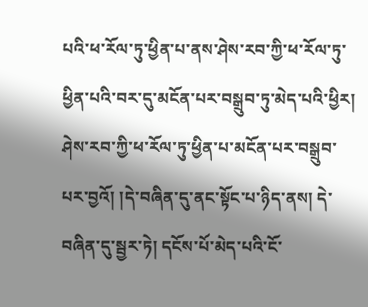པའི་ཕ་རོལ་ཏུ་ཕྱིན་པ་ནས་ཤེས་རབ་ཀྱི་ཕ་རོལ་ཏུ་ཕྱིན་པའི་བར་དུ་མངོན་པར་བསྒྲུབ་ཏུ་མེད་པའི་ཕྱིར། ཤེས་རབ་ཀྱི་ཕ་རོལ་ཏུ་ཕྱིན་པ་མངོན་པར་བསྒྲུབ་པར་བྱའོ། །དེ་བཞིན་དུ་ནང་སྟོང་པ་ཉིད་ནས། དེ་བཞིན་དུ་སྦྱར་ཏེ། དངོས་པོ་མེད་པའི་ངོ་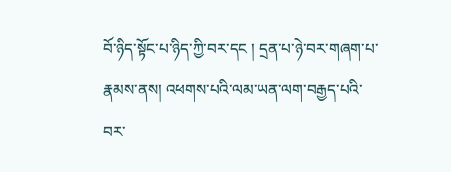བོ་ཉིད་སྟོང་པ་ཉིད་ཀྱི་བར་དང ། དྲན་པ་ཉེ་བར་གཞག་པ་རྣམས་ནས། འཕགས་པའི་ལམ་ཡན་ལག་བརྒྱད་པའི་བར་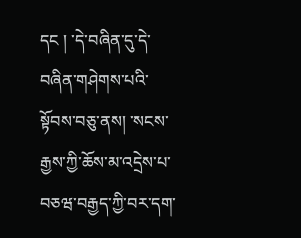དང ། ་དེ་བཞིན་དུ་དེ་བཞིན་གཤེགས་པའི་སྟོབས་བཅུ་ནས། ་སངས་རྒྱས་ཀྱི་ཆོས་མ་འདྲེས་པ་བཅཝ་བརྒྱད་ཀྱི་བར་དག་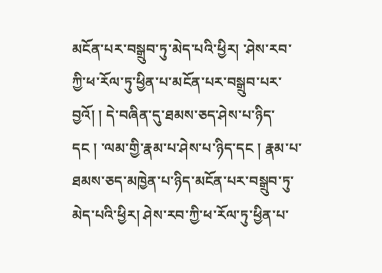མངོན་པར་བསྒྲུབ་ཏུ་མེད་པའི་ཕྱིར། ་ཤེས་རབ་ཀྱི་ཕ་རོལ་ཏུ་ཕྱིན་པ་མངོན་པར་བསྒྲུབ་པར་བྱའོ། ། དེ་བཞིན་དུ་ཐམས་ཅད་ཤེས་པ་ཉིད་དང ། ་ལམ་གྱི་རྣམ་པ་ཤེས་པ་ཉིད་དང ། རྣམ་པ་ཐམས་ཅད་མཁྱེན་པ་ཉིད་མངོན་པར་བསྒྲུབ་ཏུ་མེད་པའི་ཕྱིར། ཤེས་རབ་ཀྱི་ཕ་རོལ་ཏུ་ཕྱིན་པ་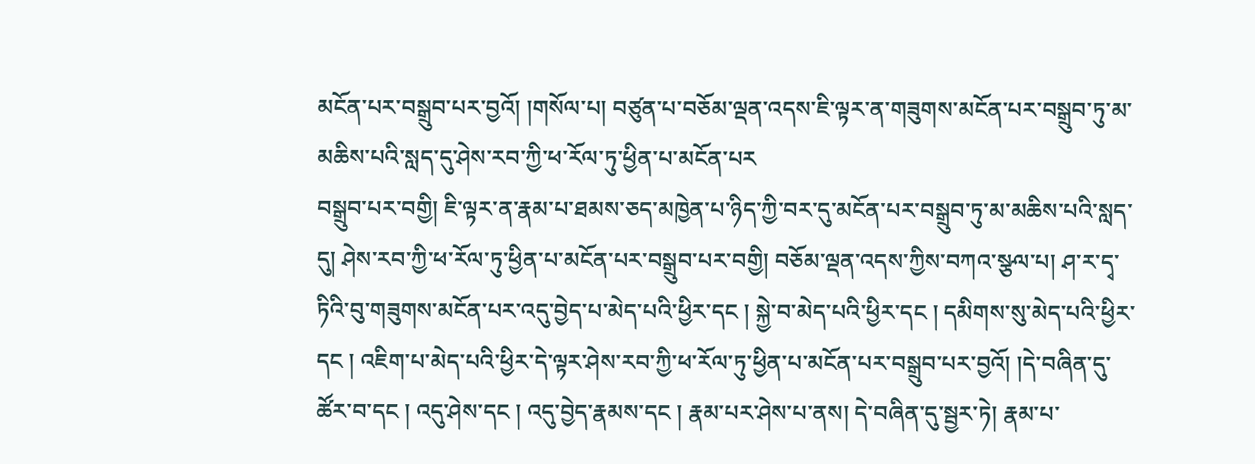མངོན་པར་བསྒྲུབ་པར་བྱའོ། །གསོལ་པ། བཙུན་པ་བཅོམ་ལྡན་འདས་ཇི་ལྟར་ན་གཟུགས་མངོན་པར་བསྒྲུབ་ཏུ་མ་མཆིས་པའི་སླད་དུ་ཤེས་རབ་ཀྱི་ཕ་རོལ་ཏུ་ཕྱིན་པ་མངོན་པར
བསྒྲུབ་པར་བགྱི། ཇི་ལྟར་ན་རྣམ་པ་ཐམས་ཅད་མཁྱེན་པ་ཉིད་ཀྱི་བར་དུ་མངོན་པར་བསྒྲུབ་ཏུ་མ་མཆིས་པའི་སླད་དུ། ཤེས་རབ་ཀྱི་ཕ་རོལ་ཏུ་ཕྱིན་པ་མངོན་པར་བསྒྲུབ་པར་བགྱི། བཅོམ་ལྡན་འདས་ཀྱིས་བཀའ་སྩལ་པ། ཤ་ར་དྭ་ཏིའི་བུ་གཟུགས་མངོན་པར་འདུ་བྱེད་པ་མེད་པའི་ཕྱིར་དང ། སྐྱེ་བ་མེད་པའི་ཕྱིར་དང ། དམིགས་སུ་མེད་པའི་ཕྱིར་དང ། འཇིག་པ་མེད་པའི་ཕྱིར་དེ་ལྟར་ཤེས་རབ་ཀྱི་ཕ་རོལ་ཏུ་ཕྱིན་པ་མངོན་པར་བསྒྲུབ་པར་བྱའོ། །དེ་བཞིན་དུ་ཚོར་བ་དང ། འདུ་ཤེས་དང ། འདུ་བྱེད་རྣམས་དང ། རྣམ་པར་ཤེས་པ་ནས། དེ་བཞིན་དུ་སྦྱར་ཏེ། རྣམ་པ་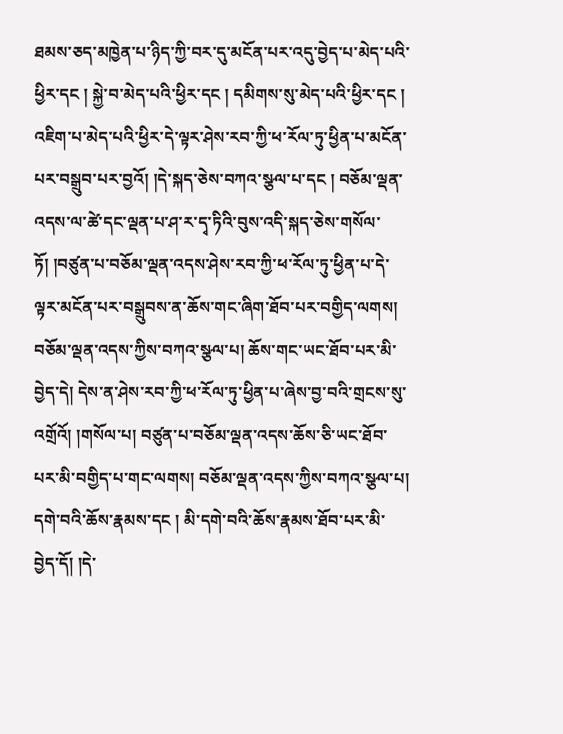ཐམས་ཅད་མཁྱེན་པ་ཉིད་ཀྱི་བར་དུ་མངོན་པར་འདུ་བྱེད་པ་མེད་པའི་ཕྱིར་དང ། སྐྱེ་བ་མེད་པའི་ཕྱིར་དང ། དམིགས་སུ་མེད་པའི་ཕྱིར་དང ། འཇིག་པ་མེད་པའི་ཕྱིར་དེ་ལྟར་ཤེས་རབ་ཀྱི་ཕ་རོལ་ཏུ་ཕྱིན་པ་མངོན་པར་བསྒྲུབ་པར་བྱའོ། །དེ་སྐད་ཅེས་བཀའ་སྩལ་པ་དང ། བཅོམ་ལྡན་འདས་ལ་ཚེ་དང་ལྡན་པ་ཤ་ར་དྭ་ཏིའི་བུས་འདི་སྐད་ཅེས་གསོལ་ཏོ། །བཙུན་པ་བཅོམ་ལྡན་འདས་ཤེས་རབ་ཀྱི་ཕ་རོལ་ཏུ་ཕྱིན་པ་དེ་ལྟར་མངོན་པར་བསྒྲུབས་ན་ཆོས་གང་ཞིག་ཐོབ་པར་བགྱིད་ལགས། བཅོམ་ལྡན་འདས་ཀྱིས་བཀའ་སྩལ་པ། ཆོས་གང་ཡང་ཐོབ་པར་མི་བྱེད་དེ། དེས་ན་ཤེས་རབ་ཀྱི་ཕ་རོལ་ཏུ་ཕྱིན་པ་ཞེས་བྱ་བའི་གྲངས་སུ་འགྲོའོ། །གསོལ་པ། བཙུན་པ་བཅོམ་ལྡན་འདས་ཆོས་ཅི་ཡང་ཐོབ་པར་མི་བགྱིད་པ་གང་ལགས། བཅོམ་ལྡན་འདས་ཀྱིས་བཀའ་སྩལ་པ། དགེ་བའི་ཆོས་རྣམས་དང ། མི་དགེ་བའི་ཆོས་རྣམས་ཐོབ་པར་མི་བྱེད་དོ། །དེ་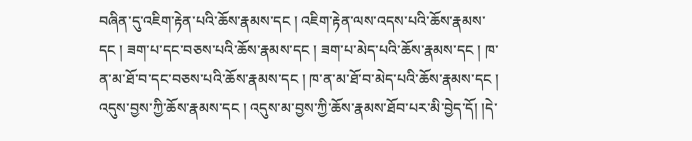བཞིན་དུ་འཇིག་རྟེན་པའི་ཆོས་རྣམས་དང ། འཇིག་རྟེན་ལས་འདས་པའི་ཆོས་རྣམས་དང ། ཟག་པ་དང་བཅས་པའི་ཆོས་རྣམས་དང ། ཟག་པ་མེད་པའི་ཆོས་རྣམས་དང ། ཁ་ན་མ་ཐོ་བ་དང་བཅས་པའི་ཆོས་རྣམས་དང ། ཁ་ན་མ་ཐོ་བ་མེད་པའི་ཆོས་རྣམས་དང ། འདུས་བྱས་ཀྱི་ཆོས་རྣམས་དང ། འདུས་མ་བྱས་ཀྱི་ཆོས་རྣམས་ཐོབ་པར་མི་བྱེད་དོ། །དེ་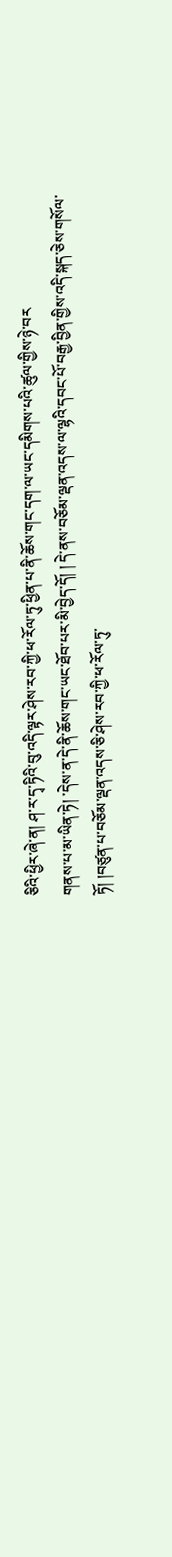ཅིའི་ཕྱིར་ཞེ་ན། ཤ་ར་དྭ་ཏིའི་བུ་འདི་ལྟར་ཤེས་རབ་ཀྱི་ཕ་རོལ་ཏུ་ཕྱིན་པ་ནི་ཆོས་གང་དག་ལ་ཡང་དམིགས་པའི་ཚུལ་གྱིས་ཉེ་བར
གནས་པ་མ་ཡིན་ཏེ། ་དེས་ན་དེ་ནི་ཆོས་གང་ཡང་ཐོབ་པར་མི་བྱེད་དོ། ། དེ་ནས་བཅོམ་ལྡན་འདས་ལ་ལྷའི་དབང་པོ་བརྒྱ་བྱིན་གྱིས་འདི་སྐད་ཅེས་གསོལ་ཏོ། །བཙུན་པ་བཅོམ་ལྡན་འདས་ཅི་ཤེས་རབ་ཀྱི་ཕ་རོལ་ཏུ་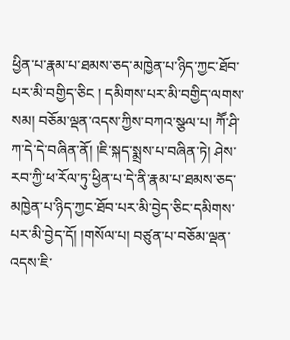ཕྱིན་པ་རྣམ་པ་ཐམས་ཅད་མཁྱེན་པ་ཉིད་ཀྱང་ཐོབ་པར་མི་བགྱིད་ཅིང ། དམིགས་པར་མི་བགྱིད་ལགས་སམ། བཅོམ་ལྡན་འདས་ཀྱིས་བཀའ་སྩལ་པ། ཀཽ་ཤི་ཀ་དེ་དེ་བཞིན་ནོ། །ཇི་སྐད་སྨྲས་པ་བཞིན་ཏེ། ཤེས་རབ་ཀྱི་ཕ་རོལ་ཏུ་ཕྱིན་པ་དེ་ནི་རྣམ་པ་ཐམས་ཅད་མཁྱེན་པ་ཉིད་ཀྱང་ཐོབ་པར་མི་བྱེད་ཅིང་དམིགས་པར་མི་བྱེད་དོ། །གསོལ་པ། བཙུན་པ་བཅོམ་ལྡན་འདས་ཇི་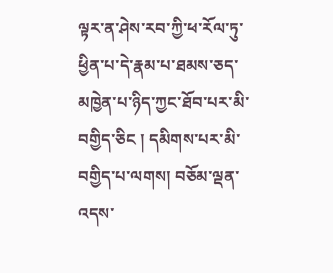ལྟར་ན་ཤེས་རབ་ཀྱི་ཕ་རོལ་ཏུ་ཕྱིན་པ་དེ་རྣམ་པ་ཐམས་ཅད་མཁྱེན་པ་ཉིད་ཀྱང་ཐོབ་པར་མི་བགྱིད་ཅིང ། དམིགས་པར་མི་བགྱིད་པ་ལགས། བཅོམ་ལྡན་འདས་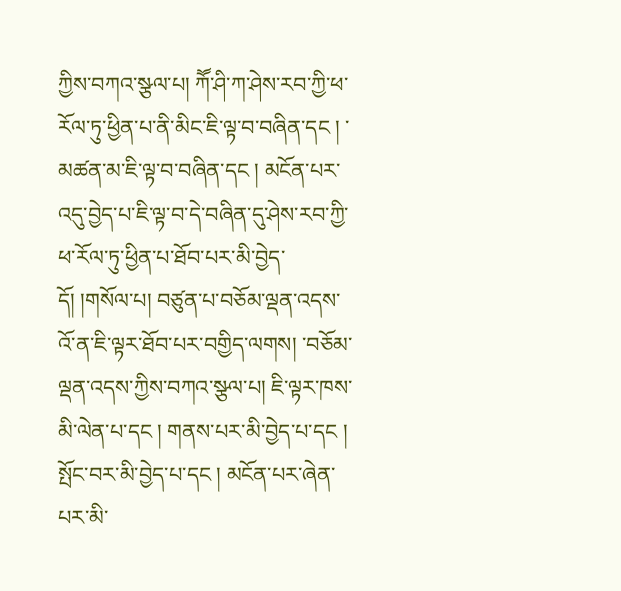ཀྱིས་བཀའ་སྩལ་པ། ཀཽ་ཤི་ཀ་ཤེས་རབ་ཀྱི་ཕ་རོལ་ཏུ་ཕྱིན་པ་ནི་མིང་ཇི་ལྟ་བ་བཞིན་དང ། ་མཚན་མ་ཇི་ལྟ་བ་བཞིན་དང ། མངོན་པར་འདུ་བྱེད་པ་ཇི་ལྟ་བ་དེ་བཞིན་དུ་ཤེས་རབ་ཀྱི་ཕ་རོལ་ཏུ་ཕྱིན་པ་ཐོབ་པར་མི་བྱེད་དོ། །གསོལ་པ། བཙུན་པ་བཅོམ་ལྡན་འདས་འོ་ན་ཇི་ལྟར་ཐོབ་པར་བགྱིད་ལགས། ་བཅོམ་ལྡན་འདས་ཀྱིས་བཀའ་སྩལ་པ། ཇི་ལྟར་ཁས་མི་ལེན་པ་དང ། གནས་པར་མི་བྱེད་པ་དང ། སྤོང་བར་མི་བྱེད་པ་དང ། མངོན་པར་ཞེན་པར་མི་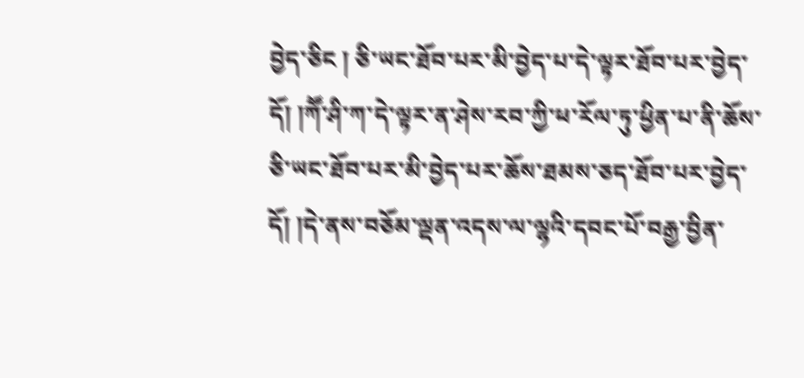བྱེད་ཅིང ། ཅི་ཡང་ཐོབ་པར་མི་བྱེད་པ་དེ་ལྟར་ཐོབ་པར་བྱེད་དོ། །ཀཽ་ཤི་ཀ་དེ་ལྟར་ན་ཤེས་རབ་ཀྱི་ཕ་རོལ་ཏུ་ཕྱིན་པ་ནི་ཆོས་ཅི་ཡང་ཐོབ་པར་མི་བྱེད་པར་ཆོས་ཐམས་ཅད་ཐོབ་པར་བྱེད་དོ། །དེ་ནས་བཅོམ་ལྡན་འདས་ལ་ལྷའི་དབང་པོ་བརྒྱ་བྱིན་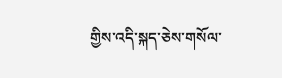གྱིས་འདི་སྐད་ཅེས་གསོལ་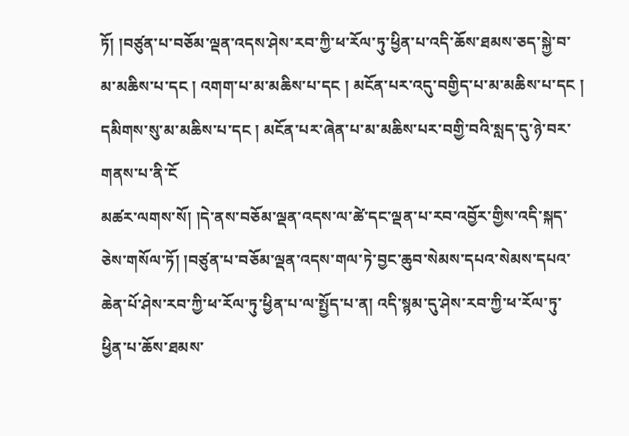ཏོ། །བཙུན་པ་བཅོམ་ལྡན་འདས་ཤེས་རབ་ཀྱི་ཕ་རོལ་ཏུ་ཕྱིན་པ་འདི་ཆོས་ཐམས་ཅད་སྐྱེ་བ་མ་མཆིས་པ་དང ། འགག་པ་མ་མཆིས་པ་དང ། མངོན་པར་འདུ་བགྱིད་པ་མ་མཆིས་པ་དང ། དམིགས་སུ་མ་མཆིས་པ་དང ། མངོན་པར་ཞེན་པ་མ་མཆིས་པར་བགྱི་བའི་སླད་དུ་ཉེ་བར་གནས་པ་ནི་ངོ
མཚར་ལགས་སོ། །དེ་ནས་བཅོམ་ལྡན་འདས་ལ་ཚེ་དང་ལྡན་པ་རབ་འབྱོར་གྱིས་འདི་སྐད་ཅེས་གསོལ་ཏོ། །བཙུན་པ་བཅོམ་ལྡན་འདས་གལ་ཏེ་བྱང་ཆུབ་སེམས་དཔའ་སེམས་དཔའ་ཆེན་པོ་ཤེས་རབ་ཀྱི་ཕ་རོལ་ཏུ་ཕྱིན་པ་ལ་སྤྱོད་པ་ན། འདི་སྙམ་དུ་ཤེས་རབ་ཀྱི་ཕ་རོལ་ཏུ་ཕྱིན་པ་ཆོས་ཐམས་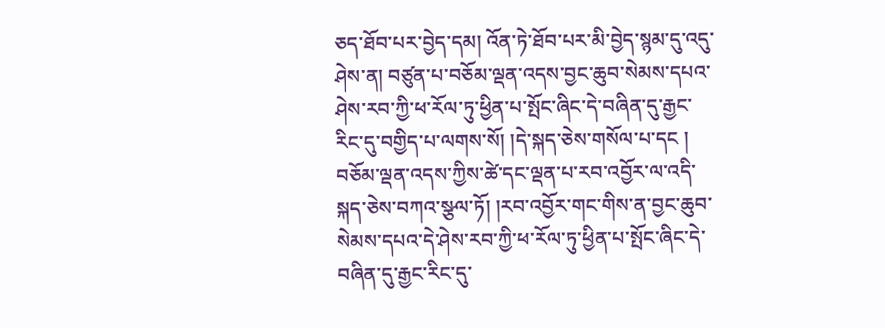ཅད་ཐོབ་པར་བྱེད་དམ། འོན་ཏེ་ཐོབ་པར་མི་བྱེད་སྙམ་དུ་འདུ་ཤེས་ན། བཙུན་པ་བཅོམ་ལྡན་འདས་བྱང་ཆུབ་སེམས་དཔའ་ཤེས་རབ་ཀྱི་ཕ་རོལ་ཏུ་ཕྱིན་པ་སྤོང་ཞིང་དེ་བཞིན་དུ་རྒྱང་རིང་དུ་བགྱིད་པ་ལགས་སོ། །དེ་སྐད་ཅེས་གསོལ་པ་དང ། བཅོམ་ལྡན་འདས་ཀྱིས་ཚེ་དང་ལྡན་པ་རབ་འབྱོར་ལ་འདི་སྐད་ཅེས་བཀའ་སྩལ་ཏོ། །རབ་འབྱོར་གང་གིས་ན་བྱང་ཆུབ་སེམས་དཔའ་དེ་ཤེས་རབ་ཀྱི་ཕ་རོལ་ཏུ་ཕྱིན་པ་སྤོང་ཞིང་དེ་བཞིན་དུ་རྒྱང་རིང་དུ་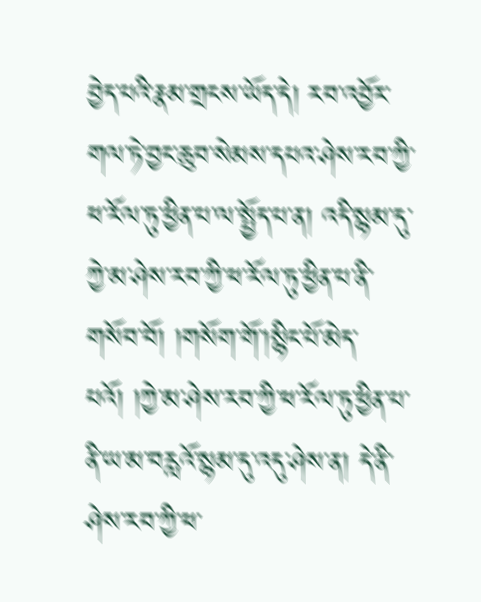བྱེད་པའི་རྣམ་གྲངས་ཡོད་དེ། རབ་འབྱོར་གལ་ཏེ་བྱང་ཆུབ་སེམས་དཔའ་ཤེས་རབ་ཀྱི་ཕ་རོལ་ཏུ་ཕྱིན་པ་ལ་སྤྱོད་པ་ན། འདི་སྙམ་དུ་ཀྱེ་མ་ཤེས་རབ་ཀྱི་ཕ་རོལ་ཏུ་ཕྱིན་པ་ནི་གསོབ་བོ། །གསོག་གོ་།སྙིང་པོ་མེད་པའོ། །ཀྱེ་མ་ཤེས་རབ་ཀྱི་ཕ་རོལ་ཏུ་ཕྱིན་པ་ནི་ཡ་མ་བརླའོ་སྙམ་དུ་འདུ་ཤེས་ན། དེ་ནི་ཤེས་རབ་ཀྱི་ཕ་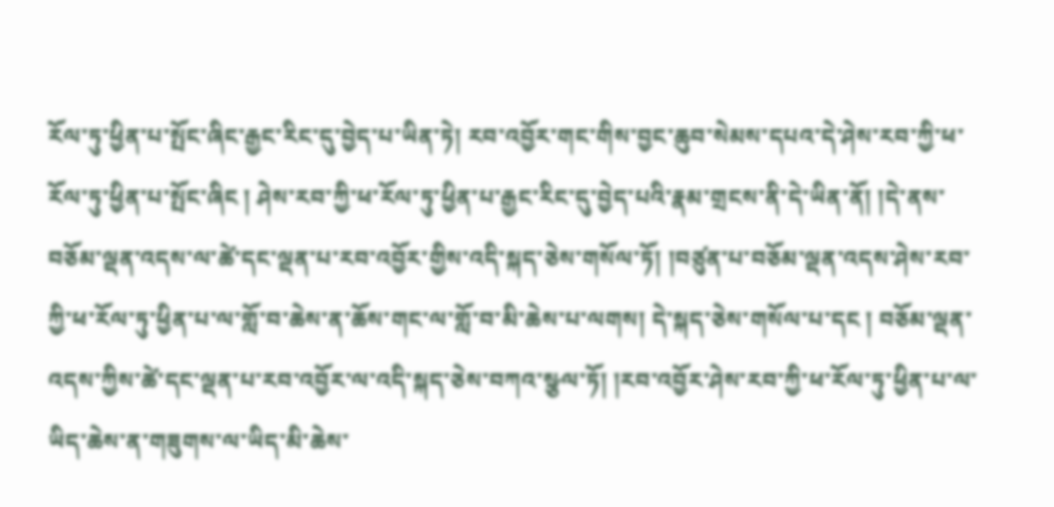རོལ་ཏུ་ཕྱིན་པ་སྤོང་ཞིང་རྒྱང་རིང་དུ་བྱེད་པ་ཡིན་ཏེ། རབ་འབྱོར་གང་གིས་བྱང་ཆུབ་སེམས་དཔའ་དེ་ཤེས་རབ་ཀྱི་ཕ་རོལ་ཏུ་ཕྱིན་པ་སྤོང་ཞིང ། ཤེས་རབ་ཀྱི་ཕ་རོལ་ཏུ་ཕྱིན་པ་རྒྱང་རིང་དུ་བྱེད་པའི་རྣམ་གྲངས་ནི་དེ་ཡིན་ནོ། །དེ་ནས་བཅོམ་ལྡན་འདས་ལ་ཚེ་དང་ལྡན་པ་རབ་འབྱོར་གྱིས་འདི་སྐད་ཅེས་གསོལ་ཏོ། །བཙུན་པ་བཅོམ་ལྡན་འདས་ཤེས་རབ་ཀྱི་ཕ་རོལ་ཏུ་ཕྱིན་པ་ལ་གློ་བ་ཆེས་ན་ཆོས་གང་ལ་གློ་བ་མི་ཆེས་པ་ལགས། དེ་སྐད་ཅེས་གསོལ་པ་དང ། བཅོམ་ལྡན་འདས་ཀྱིས་ཚེ་དང་ལྡན་པ་རབ་འབྱོར་ལ་འདི་སྐད་ཅེས་བཀའ་སྩལ་ཏོ། །རབ་འབྱོར་ཤེས་རབ་ཀྱི་ཕ་རོལ་ཏུ་ཕྱིན་པ་ལ་ཡིད་ཆེས་ན་གཟུགས་ལ་ཡིད་མི་ཆེས་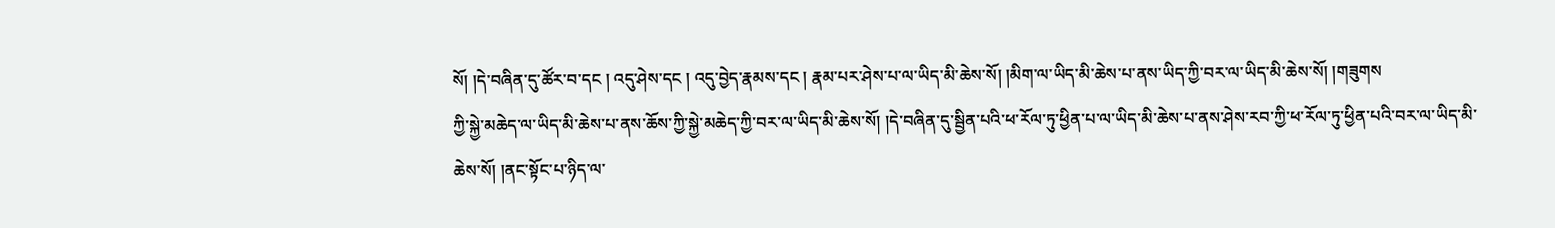སོ། །དེ་བཞིན་དུ་ཚོར་བ་དང ། འདུ་ཤེས་དང ། འདུ་བྱེད་རྣམས་དང ། རྣམ་པར་ཤེས་པ་ལ་ཡིད་མི་ཆེས་སོ། །མིག་ལ་ཡིད་མི་ཆེས་པ་ནས་ཡིད་ཀྱི་བར་ལ་ཡིད་མི་ཆེས་སོ། །གཟུགས
ཀྱི་སྐྱེ་མཆེད་ལ་ཡིད་མི་ཆེས་པ་ནས་ཆོས་ཀྱི་སྐྱེ་མཆེད་ཀྱི་བར་ལ་ཡིད་མི་ཆེས་སོ། །དེ་བཞིན་དུ་སྦྱིན་པའི་ཕ་རོལ་ཏུ་ཕྱིན་པ་ལ་ཡིད་མི་ཆེས་པ་ནས་ཤེས་རབ་ཀྱི་ཕ་རོལ་ཏུ་ཕྱིན་པའི་བར་ལ་ཡིད་མི་ཆེས་སོ། །ནང་སྟོང་པ་ཉིད་ལ་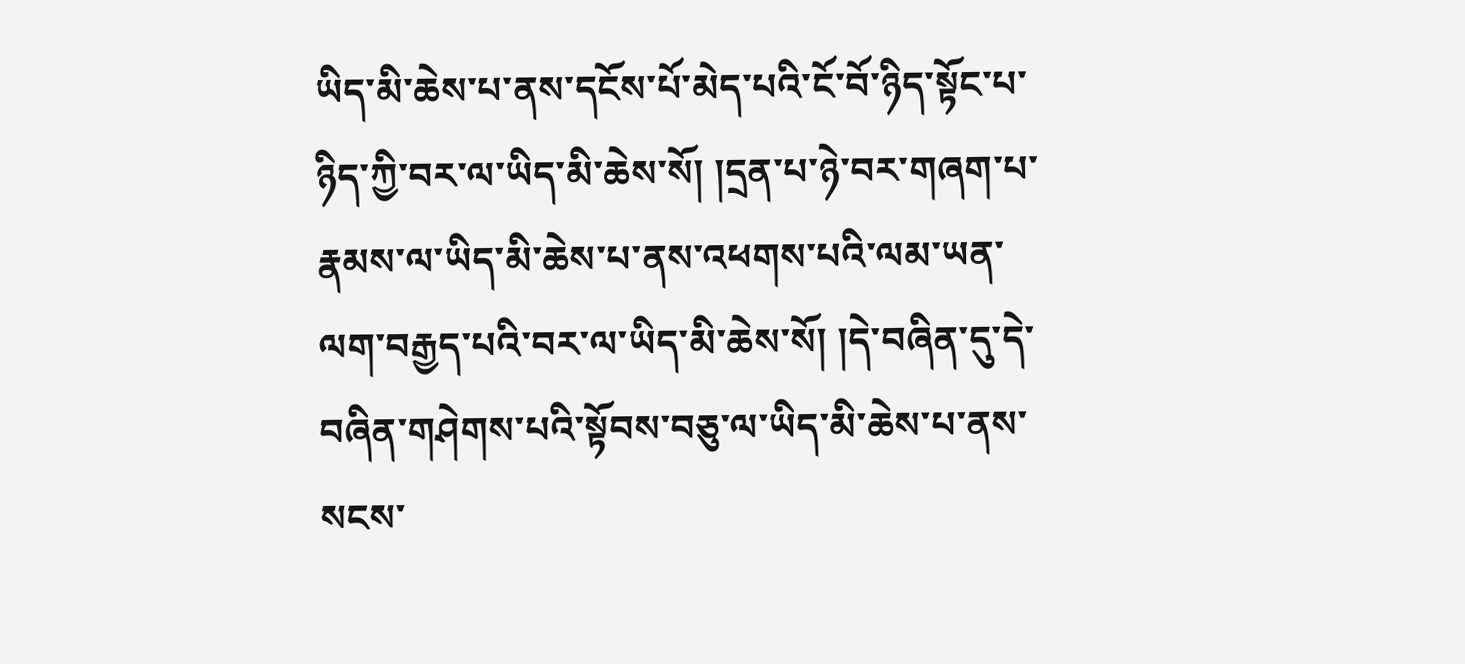ཡིད་མི་ཆེས་པ་ནས་དངོས་པོ་མེད་པའི་ངོ་བོ་ཉིད་སྟོང་པ་ཉིད་ཀྱི་བར་ལ་ཡིད་མི་ཆེས་སོ། །དྲན་པ་ཉེ་བར་གཞག་པ་རྣམས་ལ་ཡིད་མི་ཆེས་པ་ནས་འཕགས་པའི་ལམ་ཡན་ལག་བརྒྱད་པའི་བར་ལ་ཡིད་མི་ཆེས་སོ། །དེ་བཞིན་དུ་དེ་བཞིན་གཤེགས་པའི་སྟོབས་བཅུ་ལ་ཡིད་མི་ཆེས་པ་ནས་སངས་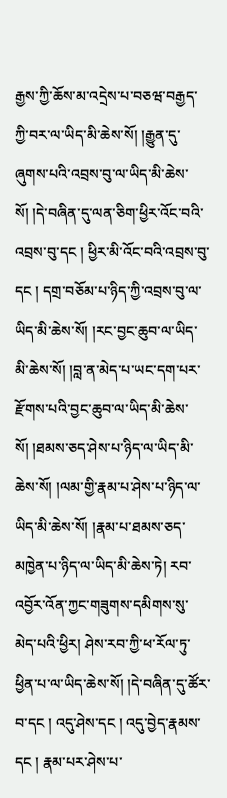རྒྱས་ཀྱི་ཆོས་མ་འདྲེས་པ་བཅཝ་བརྒྱད་ཀྱི་བར་ལ་ཡིད་མི་ཆེས་སོ། །རྒྱུན་དུ་ཞུགས་པའི་འབྲས་བུ་ལ་ཡིད་མི་ཆེས་སོ། །དེ་བཞིན་དུ་ལན་ཅིག་ཕྱིར་འོང་བའི་འབྲས་བུ་དང ། ཕྱིར་མི་འོང་བའི་འབྲས་བུ་དང ། དགྲ་བཅོམ་པ་ཉིད་ཀྱི་འབྲས་བུ་ལ་ཡིད་མི་ཆེས་སོ། །རང་བྱང་ཆུབ་ལ་ཡིད་མི་ཆེས་སོ། །བླ་ན་མེད་པ་ཡང་དག་པར་རྫོགས་པའི་བྱང་ཆུབ་ལ་ཡིད་མི་ཆེས་སོ། །ཐམས་ཅད་ཤེས་པ་ཉིད་ལ་ཡིད་མི་ཆེས་སོ། །ལམ་གྱི་རྣམ་པ་ཤེས་པ་ཉིད་ལ་ཡིད་མི་ཆེས་སོ། །རྣམ་པ་ཐམས་ཅད་མཁྱེན་པ་ཉིད་ལ་ཡིད་མི་ཆེས་ཏེ། རབ་འབྱོར་འོན་ཀྱང་གཟུགས་དམིགས་སུ་མེད་པའི་ཕྱིར། ཤེས་རབ་ཀྱི་ཕ་རོལ་ཏུ་ཕྱིན་པ་ལ་ཡིད་ཆེས་སོ། །དེ་བཞིན་དུ་ཚོར་བ་དང ། འདུ་ཤེས་དང ། འདུ་བྱེད་རྣམས་དང ། རྣམ་པར་ཤེས་པ་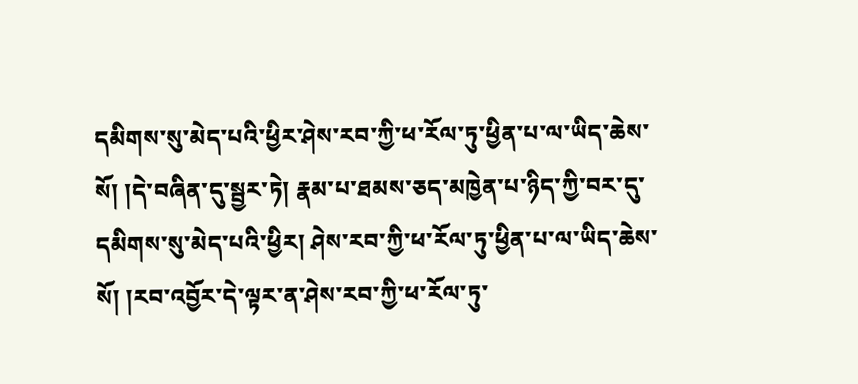དམིགས་སུ་མེད་པའི་ཕྱིར་ཤེས་རབ་ཀྱི་ཕ་རོལ་ཏུ་ཕྱིན་པ་ལ་ཡིད་ཆེས་སོ། །དེ་བཞིན་དུ་སྦྱར་ཏེ། རྣམ་པ་ཐམས་ཅད་མཁྱེན་པ་ཉིད་ཀྱི་བར་དུ་དམིགས་སུ་མེད་པའི་ཕྱིར། ཤེས་རབ་ཀྱི་ཕ་རོལ་ཏུ་ཕྱིན་པ་ལ་ཡིད་ཆེས་སོ། །རབ་འབྱོར་དེ་ལྟར་ན་ཤེས་རབ་ཀྱི་ཕ་རོལ་ཏུ་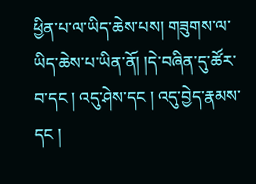ཕྱིན་པ་ལ་ཡིད་ཆེས་པས། གཟུགས་ལ་ཡིད་ཆེས་པ་ཡིན་ནོ། །དེ་བཞིན་དུ་ཚོར་བ་དང ། འདུ་ཤེས་དང ། འདུ་བྱེད་རྣམས་དང །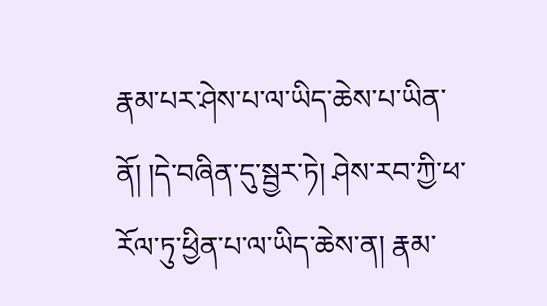རྣམ་པར་ཤེས་པ་ལ་ཡིད་ཆེས་པ་ཡིན་ནོ། །དེ་བཞིན་དུ་སྦྱར་ཏེ། ཤེས་རབ་ཀྱི་ཕ་རོལ་ཏུ་ཕྱིན་པ་ལ་ཡིད་ཆེས་ན། རྣམ་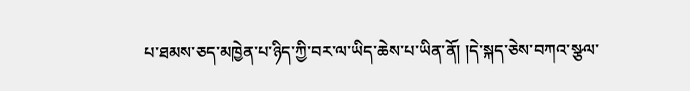པ་ཐམས་ཅད་མཁྱེན་པ་ཉིད་ཀྱི་བར་ལ་ཡིད་ཆེས་པ་ཡིན་ནོ། །དེ་སྐད་ཅེས་བཀའ་སྩལ་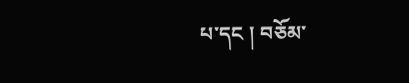པ་དང ། བཅོམ་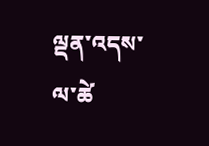ལྡན་འདས་ལ་ཚེ